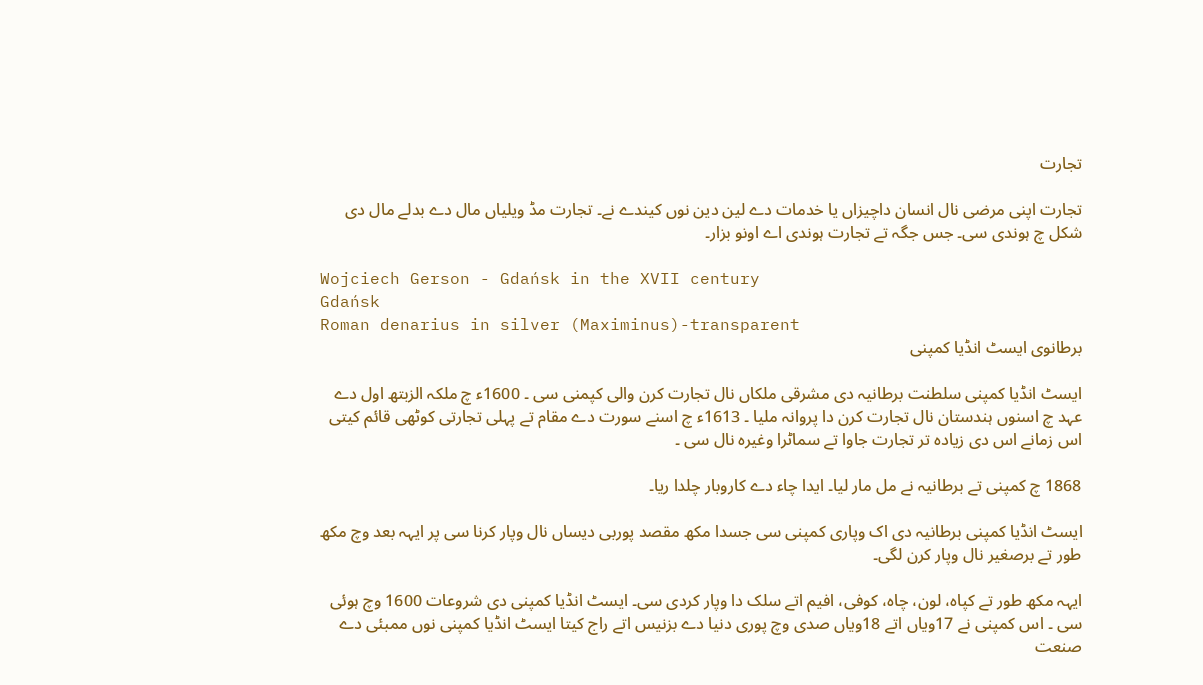تجارت

تجارت اپنی مرضی نال انسان داچیزاں یا خدمات دے لین دین نوں کیندے نے۔ تجارت مڈ ویلیاں مال دے بدلے مال دی شکل چ ہوندی سی۔ جس جگہ تے تجارت ہوندی اے اونو بزار۔

Wojciech Gerson - Gdańsk in the XVII century
Gdańsk
Roman denarius in silver (Maximinus)-transparent
برطانوی ایسٹ انڈیا کمپنی

ایسٹ انڈیا کمپنی سلطنت برطانیہ دی مشرقی ملکاں نال تجارت کرن والی کپمنی سی ۔ 1600ء چ ملکہ الزبتھ اول دے عہد چ اسنوں ہندستان نال تجارت کرن دا پروانہ ملیا ۔ 1613ء چ اسنے سورت دے مقام تے پہلی تجارتی کوٹھی قائم کیتی اس زمانے اس دی زیادہ تر تجارت جاوا تے سماٹرا وغیرہ نال سی ۔

1868 چ کمپنی تے برطانیہ نے مل مار لیا۔ ایدا چاء دے کاروبار چلدا ریا۔

ایسٹ انڈیا کمپنی برطانیہ دی اک وپاری کمپنی سی جسدا مکھ مقصد پوربی دیساں نال وپار کرنا سی پر ایہہ بعد وچ مکھ طور تے برصغیر نال وپار کرن لگی۔

ایہہ مکھ طور تے کپاہ، لون، چاہ، کوفی، افیم اتے سلک دا وپار کردی سی۔ ایسٹ انڈیا کمپنی دی شروعات 1600 وچ ہوئی سی ۔ اس کمپنی نے 17ویاں اتے 18ویاں صدی وچ پوری دنیا دے بزنیس اتے راج کیتا ایسٹ انڈیا کمپنی نوں ممبئی دے صنعت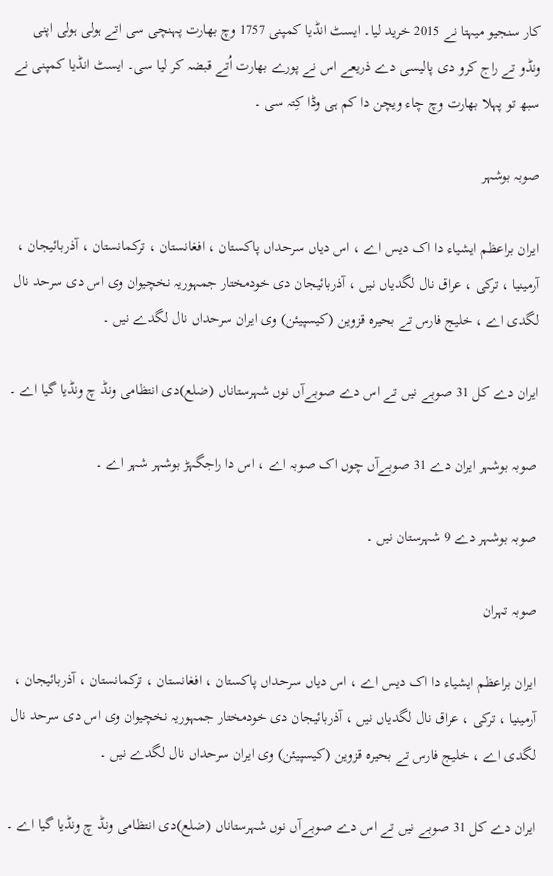کار سنجیو میہتا نے 2015 خرید لیا۔ ایسٹ انڈیا کمپنی 1757 وچ بھارت پہنچی سی اتے ہولی ہولی اپنی ونڈو تے راج کرو دی پالیسی دے ذریعے اس نے پورے بھارت اُتے قبضہ کر لیا سی۔ ایسٹ انڈیا کمپنی نے سبھ تو پہلا بھارت وچ چاء ویچن دا کم ہی وڈا کِتہ سی ۔

صوبہ بوشہر

ایران براعظم ایشیاء دا اک دیس اے ، اس دیاں سرحداں پاکستان ، افغانستان ، ترکمانستان ، آذربائیجان ، آرمینیا ، ترکی ، عراق نال لگدیاں نیں ، آذربائیجان دی خودمختار جمہوریہ نخچیوان وی اس دی سرحد نال لگدی اے ، خلیج فارس تے بحیرہ قزوین (کیسپیئن) وی ایران سرحداں نال لگدے نیں ۔

ایران دے کل 31 صوبے نیں تے اس دے صوبےآں نوں شہرستاناں (ضلع)دی انتظامی ونڈ چ ونڈیا گیا اے ۔

صوبہ بوشہر ایران دے 31 صوبےآں چوں اک صوبہ اے ، اس دا راجگہڑ بوشہر شہر اے ۔

صوبہ بوشہر دے 9 شہرستان نیں ۔

صوبہ تہران

ایران براعظم ایشیاء دا اک دیس اے ، اس دیاں سرحداں پاکستان ، افغانستان ، ترکمانستان ، آذربائیجان ، آرمینیا ، ترکی ، عراق نال لگدیاں نیں ، آذربائیجان دی خودمختار جمہوریہ نخچیوان وی اس دی سرحد نال لگدی اے ، خلیج فارس تے بحیرہ قزوین (کیسپیئن) وی ایران سرحداں نال لگدے نیں ۔

ایران دے کل 31 صوبے نیں تے اس دے صوبےآں نوں شہرستاناں (ضلع)دی انتظامی ونڈ چ ونڈیا گیا اے ۔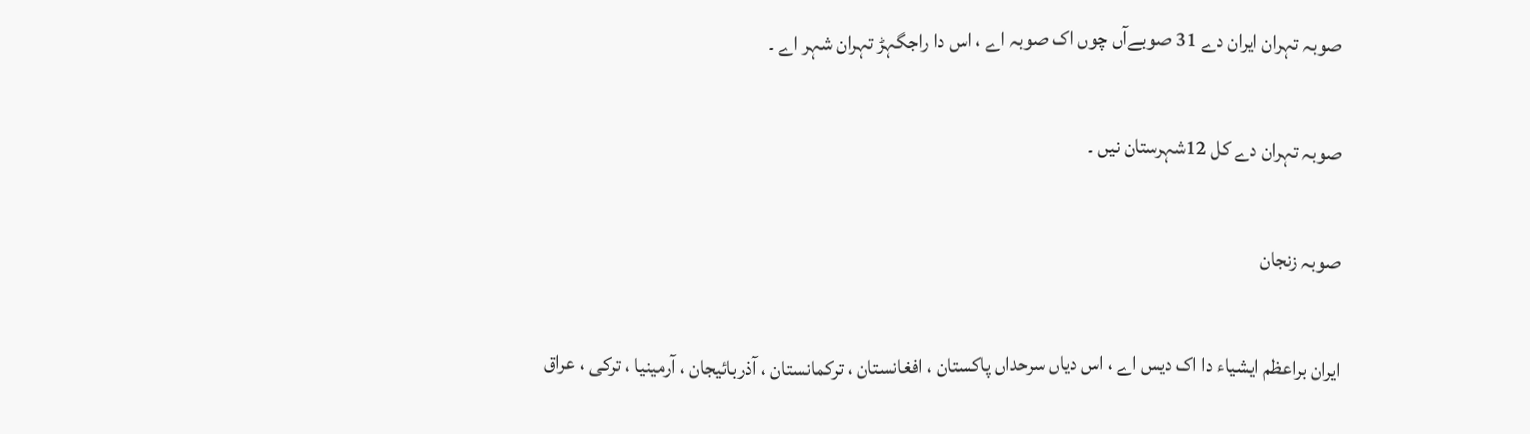صوبہ تہران ایران دے 31 صوبےآں چوں اک صوبہ اے ، اس دا راجگہڑ تہران شہر اے ۔

صوبہ تہران دے کل 12شہرستان نیں ۔

صوبہ زنجان

ایران براعظم ایشیاء دا اک دیس اے ، اس دیاں سرحداں پاکستان ، افغانستان ، ترکمانستان ، آذربائیجان ، آرمینیا ، ترکی ، عراق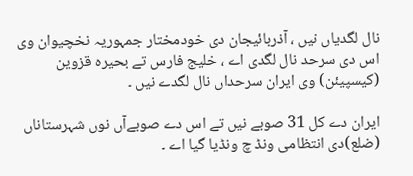نال لگدیاں نیں ، آذربائیجان دی خودمختار جمہوریہ نخچیوان وی اس دی سرحد نال لگدی اے ، خلیج فارس تے بحیرہ قزوین (کیسپیئن) وی ایران سرحداں نال لگدے نیں ۔

ایران دے کل 31 صوبے نیں تے اس دے صوبےآں نوں شہرستاناں (ضلع)دی انتظامی ونڈ چ ونڈیا گیا اے ۔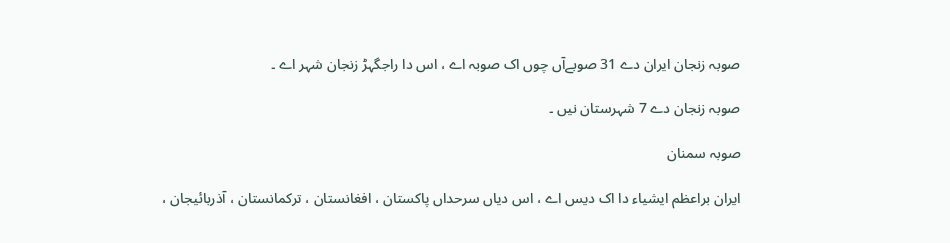صوبہ زنجان ایران دے 31 صوبےآں چوں اک صوبہ اے ، اس دا راجگہڑ زنجان شہر اے ۔

صوبہ زنجان دے 7 شہرستان نیں ۔

صوبہ سمنان

ایران براعظم ایشیاء دا اک دیس اے ، اس دیاں سرحداں پاکستان ، افغانستان ، ترکمانستان ، آذربائیجان ،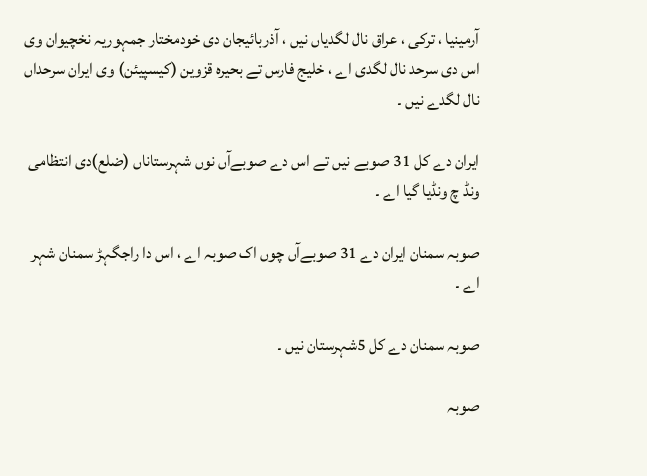آرمینیا ، ترکی ، عراق نال لگدیاں نیں ، آذربائیجان دی خودمختار جمہوریہ نخچیوان وی اس دی سرحد نال لگدی اے ، خلیج فارس تے بحیرہ قزوین (کیسپیئن) وی ایران سرحداں نال لگدے نیں ۔

ایران دے کل 31 صوبے نیں تے اس دے صوبےآں نوں شہرستاناں (ضلع)دی انتظامی ونڈ چ ونڈیا گیا اے ۔

صوبہ سمنان ایران دے 31 صوبےآں چوں اک صوبہ اے ، اس دا راجگہڑ سمنان شہر اے ۔

صوبہ سمنان دے کل 5شہرستان نیں ۔

صوبہ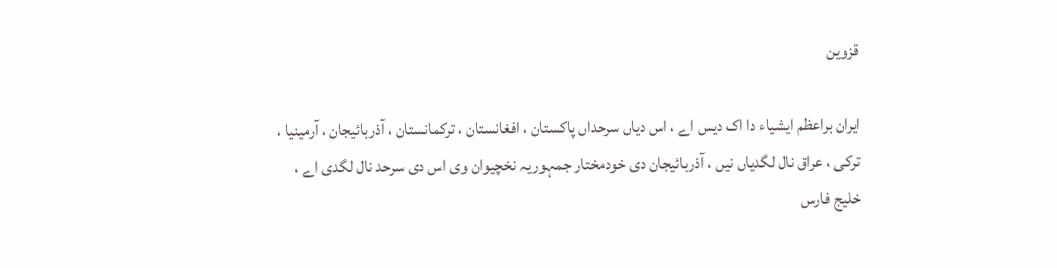قزوین

ایران براعظم ایشیاء دا اک دیس اے ، اس دیاں سرحداں پاکستان ، افغانستان ، ترکمانستان ، آذربائیجان ، آرمینیا ، ترکی ، عراق نال لگدیاں نیں ، آذربائیجان دی خودمختار جمہوریہ نخچیوان وی اس دی سرحد نال لگدی اے ، خلیج فارس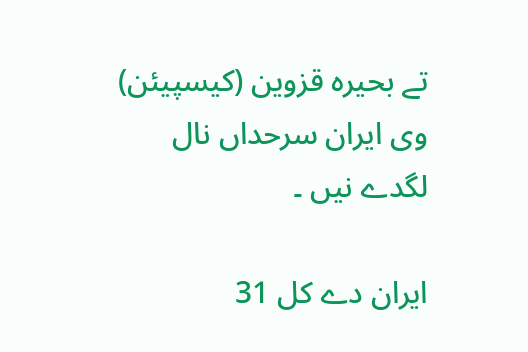تے بحیرہ قزوین (کیسپیئن) وی ایران سرحداں نال لگدے نیں ۔

ایران دے کل 31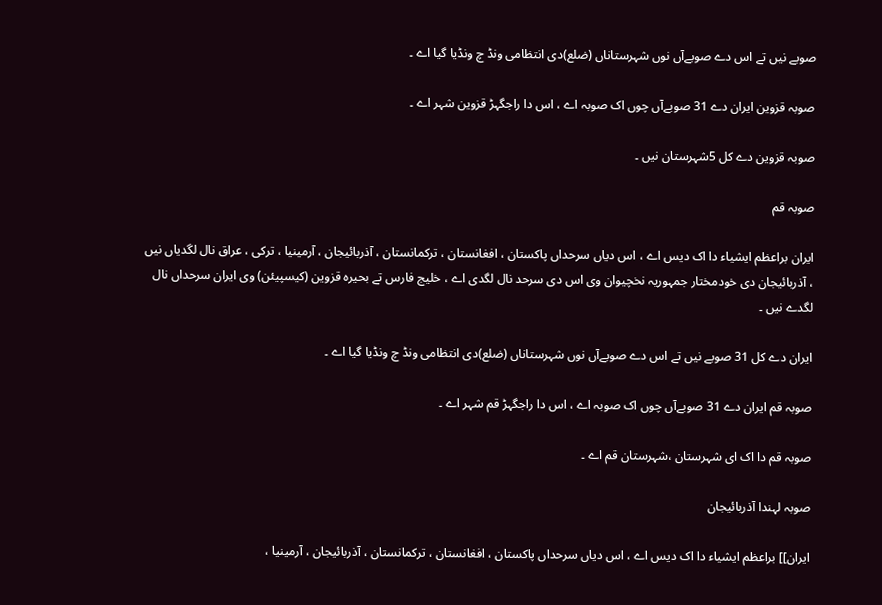صوبے نیں تے اس دے صوبےآں نوں شہرستاناں (ضلع)دی انتظامی ونڈ چ ونڈیا گیا اے ۔

صوبہ قزوین ایران دے 31 صوبےآں چوں اک صوبہ اے ، اس دا راجگہڑ قزوین شہر اے ۔

صوبہ قزوین دے کل 5شہرستان نیں ۔

صوبہ قم

ایران براعظم ایشیاء دا اک دیس اے ، اس دیاں سرحداں پاکستان ، افغانستان ، ترکمانستان ، آذربائیجان ، آرمینیا ، ترکی ، عراق نال لگدیاں نیں ، آذربائیجان دی خودمختار جمہوریہ نخچیوان وی اس دی سرحد نال لگدی اے ، خلیج فارس تے بحیرہ قزوین (کیسپیئن) وی ایران سرحداں نال لگدے نیں ۔

ایران دے کل 31 صوبے نیں تے اس دے صوبےآں نوں شہرستاناں (ضلع)دی انتظامی ونڈ چ ونڈیا گیا اے ۔

صوبہ قم ایران دے 31 صوبےآں چوں اک صوبہ اے ، اس دا راجگہڑ قم شہر اے ۔

صوبہ قم دا اک ای شہرستان ،شہرستان قم اے ۔

صوبہ لہندا آذربائیجان

ایران]] براعظم ایشیاء دا اک دیس اے ، اس دیاں سرحداں پاکستان ، افغانستان ، ترکمانستان ، آذربائیجان ، آرمینیا ،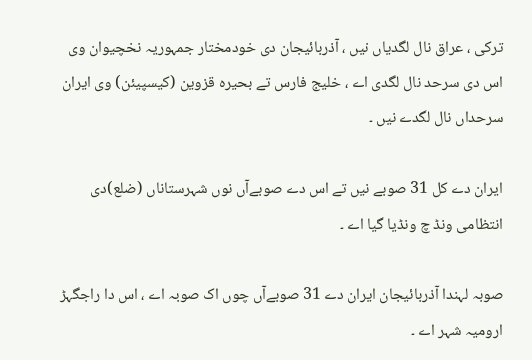ترکی ، عراق نال لگدیاں نیں ، آذربائیجان دی خودمختار جمہوریہ نخچیوان وی اس دی سرحد نال لگدی اے ، خلیج فارس تے بحیرہ قزوین (کیسپیئن) وی ایران سرحداں نال لگدے نیں ۔

ایران دے کل 31 صوبے نیں تے اس دے صوبےآں نوں شہرستاناں (ضلع)دی انتظامی ونڈ چ ونڈیا گیا اے ۔

صوبہ لہندا آذربائیجان ایران دے 31 صوبےآں چوں اک صوبہ اے ، اس دا راجگہڑ ارومیہ شہر اے ۔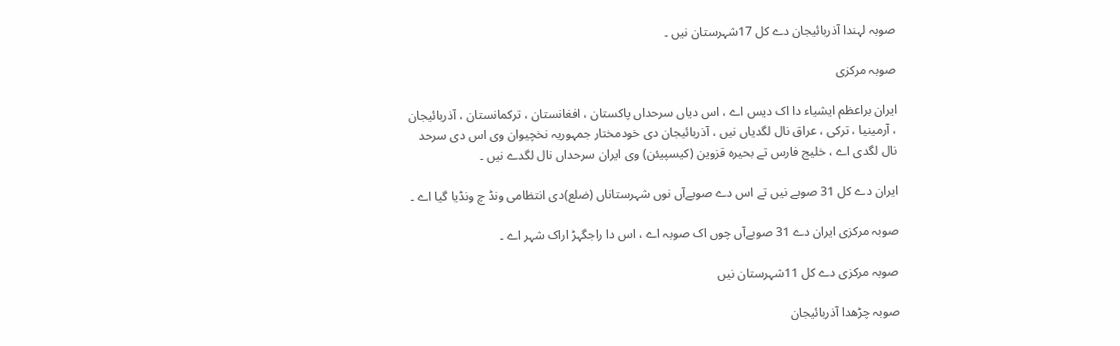صوبہ لہندا آذربائیجان دے کل 17شہرستان نیں ۔

صوبہ مرکزی

ایران براعظم ایشیاء دا اک دیس اے ، اس دیاں سرحداں پاکستان ، افغانستان ، ترکمانستان ، آذربائیجان ، آرمینیا ، ترکی ، عراق نال لگدیاں نیں ، آذربائیجان دی خودمختار جمہوریہ نخچیوان وی اس دی سرحد نال لگدی اے ، خلیج فارس تے بحیرہ قزوین (کیسپیئن) وی ایران سرحداں نال لگدے نیں ۔

ایران دے کل 31 صوبے نیں تے اس دے صوبےآں نوں شہرستاناں (ضلع)دی انتظامی ونڈ چ ونڈیا گیا اے ۔

صوبہ مرکزی ایران دے 31 صوبےآں چوں اک صوبہ اے ، اس دا راجگہڑ اراک شہر اے ۔

صوبہ مرکزی دے کل 11شہرستان نیں

صوبہ چڑھدا آذربائیجان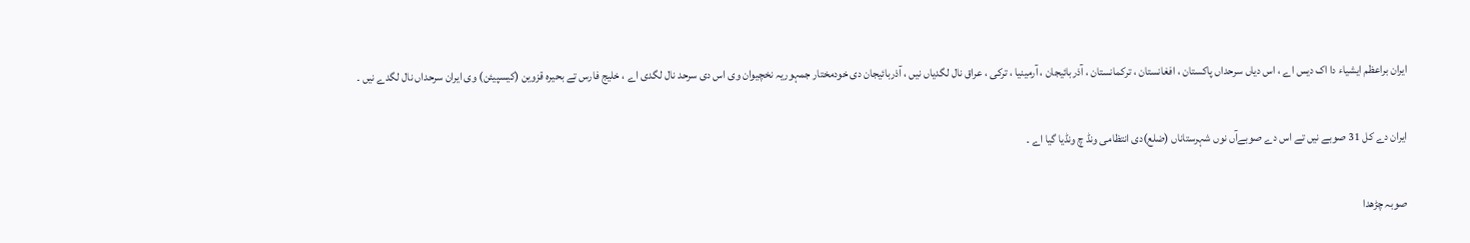ایران براعظم ایشیاء دا اک دیس اے ، اس دیاں سرحداں پاکستان ، افغانستان ، ترکمانستان ، آذربائیجان ، آرمینیا ، ترکی ، عراق نال لگدیاں نیں ، آذربائیجان دی خودمختار جمہوریہ نخچیوان وی اس دی سرحد نال لگدی اے ، خلیج فارس تے بحیرہ قزوین (کیسپیئن) وی ایران سرحداں نال لگدے نیں ۔

ایران دے کل 31 صوبے نیں تے اس دے صوبےآں نوں شہرستاناں (ضلع)دی انتظامی ونڈ چ ونڈیا گیا اے ۔

صوبہ چڑھدا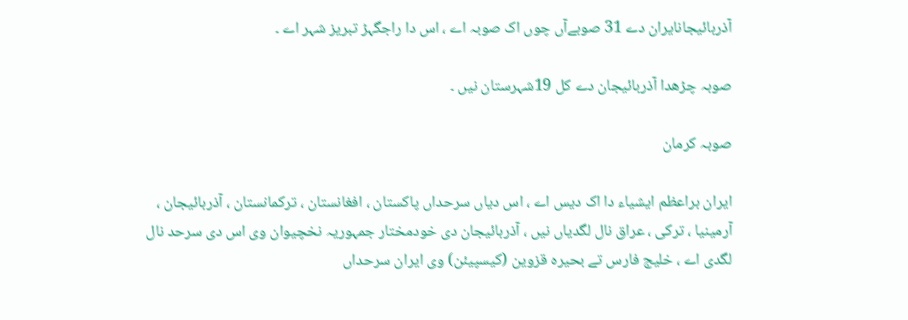آذربائیجانایران دے 31 صوبےآں چوں اک صوبہ اے ، اس دا راجگہڑ تبریز شہر اے ۔

صوبہ چڑھدا آذربائیجان دے کل 19شہرستان نیں ۔

صوبہ کرمان

ایران براعظم ایشیاء دا اک دیس اے ، اس دیاں سرحداں پاکستان ، افغانستان ، ترکمانستان ، آذربائیجان ، آرمینیا ، ترکی ، عراق نال لگدیاں نیں ، آذربائیجان دی خودمختار جمہوریہ نخچیوان وی اس دی سرحد نال لگدی اے ، خلیج فارس تے بحیرہ قزوین (کیسپیئن) وی ایران سرحداں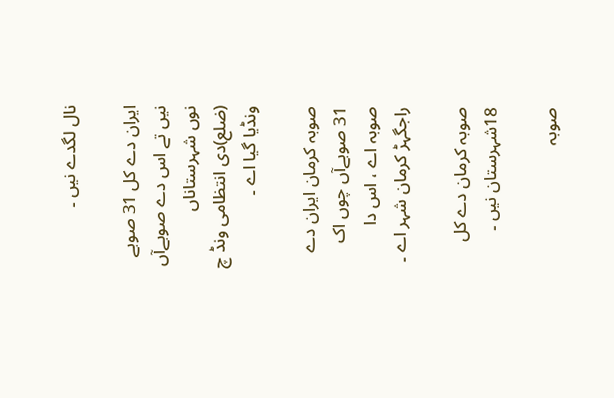نال لگدے نیں ۔

ایران دے کل 31 صوبے نیں تے اس دے صوبےآں نوں شہرستاناں (ضلع)دی انتظامی ونڈ چ ونڈیا گیا اے ۔

صوبہ کرمان ایران دے 31 صوبےآں چوں اک صوبہ اے ، اس دا راجگہڑ کرمان شہر اے ۔

صوبہ کرمان دے کل 18شہرستان نیں ۔

صوبہ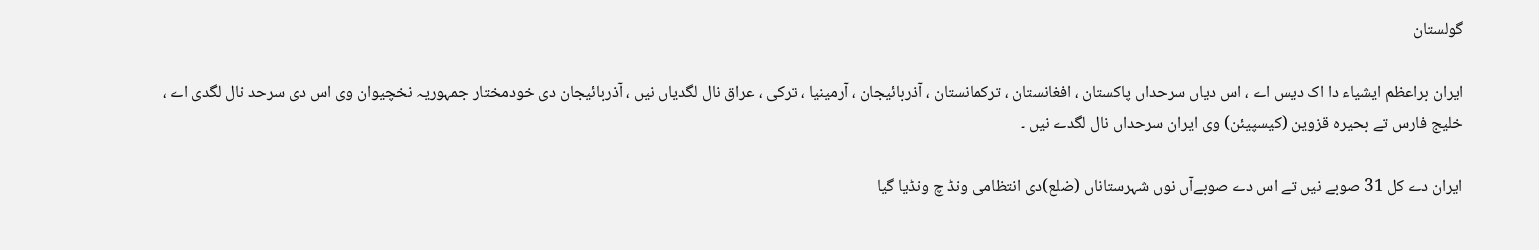گولستان

ایران براعظم ایشیاء دا اک دیس اے ، اس دیاں سرحداں پاکستان ، افغانستان ، ترکمانستان ، آذربائیجان ، آرمینیا ، ترکی ، عراق نال لگدیاں نیں ، آذربائیجان دی خودمختار جمہوریہ نخچیوان وی اس دی سرحد نال لگدی اے ، خلیج فارس تے بحیرہ قزوین (کیسپیئن) وی ایران سرحداں نال لگدے نیں ۔

ایران دے کل 31 صوبے نیں تے اس دے صوبےآں نوں شہرستاناں (ضلع)دی انتظامی ونڈ چ ونڈیا گیا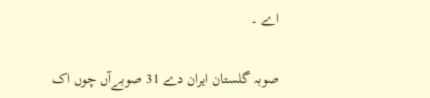اے ۔

صوبہ گلستان ایران دے 31 صوبےآں چوں اک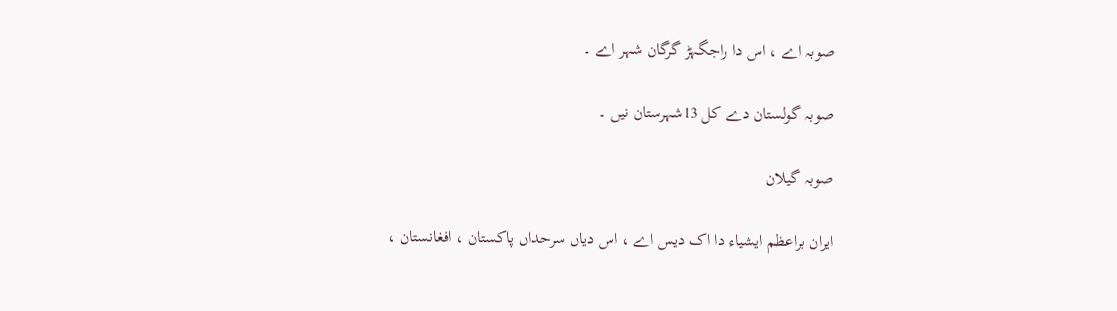صوبہ اے ، اس دا راجگہڑ گرگان شہر اے ۔

صوبہ گولستان دے کل 13شہرستان نیں ۔

صوبہ گیلان

ایران براعظم ایشیاء دا اک دیس اے ، اس دیاں سرحداں پاکستان ، افغانستان ،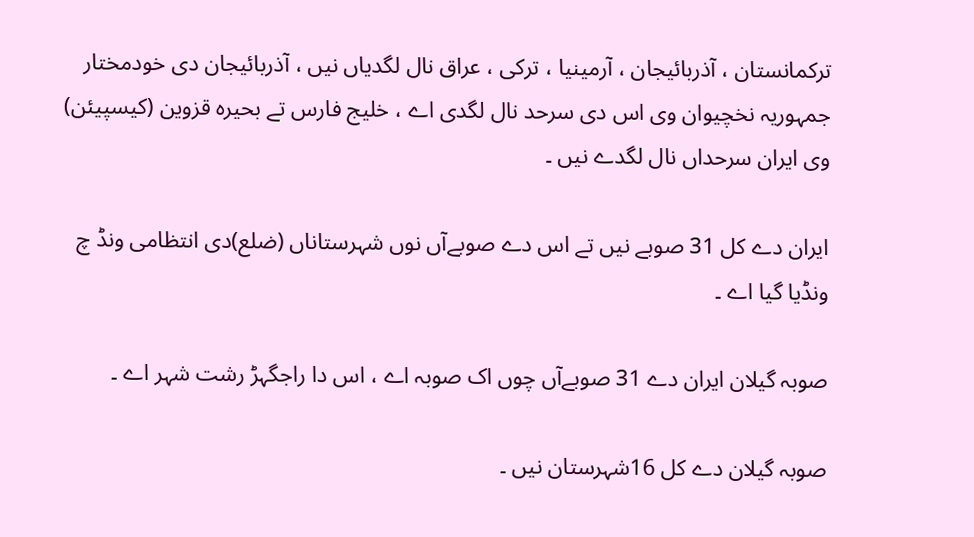ترکمانستان ، آذربائیجان ، آرمینیا ، ترکی ، عراق نال لگدیاں نیں ، آذربائیجان دی خودمختار جمہوریہ نخچیوان وی اس دی سرحد نال لگدی اے ، خلیج فارس تے بحیرہ قزوین (کیسپیئن) وی ایران سرحداں نال لگدے نیں ۔

ایران دے کل 31 صوبے نیں تے اس دے صوبےآں نوں شہرستاناں (ضلع)دی انتظامی ونڈ چ ونڈیا گیا اے ۔

صوبہ گیلان ایران دے 31 صوبےآں چوں اک صوبہ اے ، اس دا راجگہڑ رشت شہر اے ۔

صوبہ گیلان دے کل 16شہرستان نیں ۔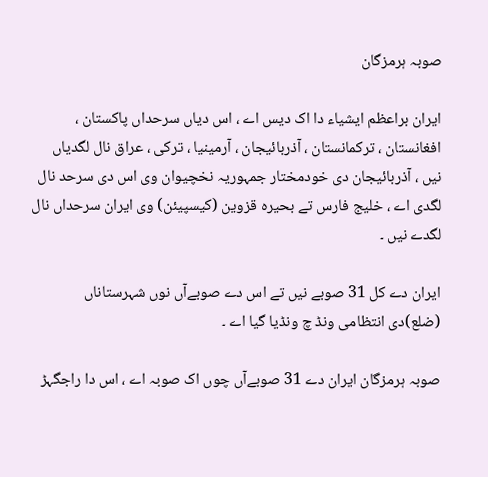صوبہ ہرمزگان

ایران براعظم ایشیاء دا اک دیس اے ، اس دیاں سرحداں پاکستان ، افغانستان ، ترکمانستان ، آذربائیجان ، آرمینیا ، ترکی ، عراق نال لگدیاں نیں ، آذربائیجان دی خودمختار جمہوریہ نخچیوان وی اس دی سرحد نال لگدی اے ، خلیج فارس تے بحیرہ قزوین (کیسپیئن) وی ایران سرحداں نال لگدے نیں ۔

ایران دے کل 31 صوبے نیں تے اس دے صوبےآں نوں شہرستاناں (ضلع)دی انتظامی ونڈ چ ونڈیا گیا اے ۔

صوبہ ہرمزگان ایران دے 31 صوبےآں چوں اک صوبہ اے ، اس دا راجگہڑ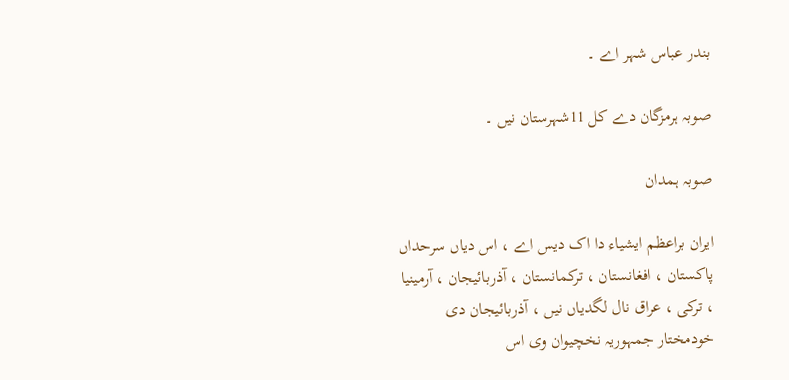بندر عباس شہر اے ۔

صوبہ ہرمزگان دے کل 11شہرستان نیں ۔

صوبہ ہمدان

ایران براعظم ایشیاء دا اک دیس اے ، اس دیاں سرحداں پاکستان ، افغانستان ، ترکمانستان ، آذربائیجان ، آرمینیا ، ترکی ، عراق نال لگدیاں نیں ، آذربائیجان دی خودمختار جمہوریہ نخچیوان وی اس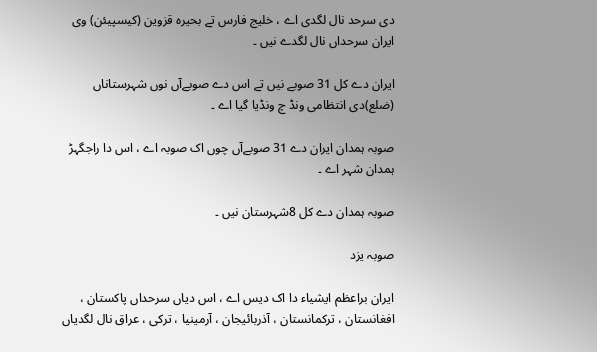دی سرحد نال لگدی اے ، خلیج فارس تے بحیرہ قزوین (کیسپیئن) وی ایران سرحداں نال لگدے نیں ۔

ایران دے کل 31 صوبے نیں تے اس دے صوبےآں نوں شہرستاناں (ضلع)دی انتظامی ونڈ چ ونڈیا گیا اے ۔

صوبہ ہمدان ایران دے 31 صوبےآں چوں اک صوبہ اے ، اس دا راجگہڑ ہمدان شہر اے ۔

صوبہ ہمدان دے کل 8شہرستان نیں ۔

صوبہ یزد

ایران براعظم ایشیاء دا اک دیس اے ، اس دیاں سرحداں پاکستان ، افغانستان ، ترکمانستان ، آذربائیجان ، آرمینیا ، ترکی ، عراق نال لگدیاں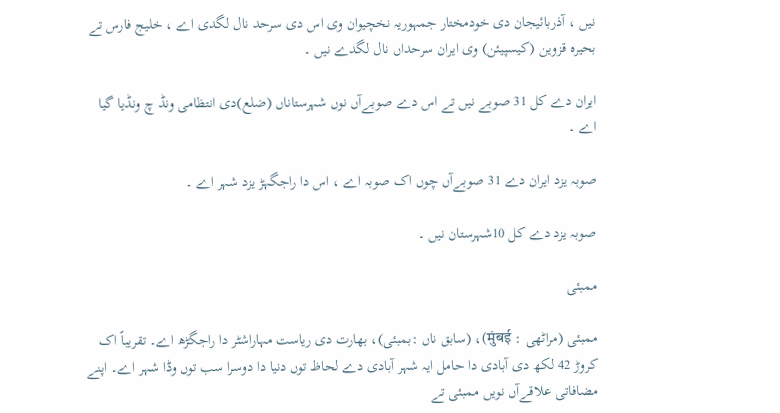نیں ، آذربائیجان دی خودمختار جمہوریہ نخچیوان وی اس دی سرحد نال لگدی اے ، خلیج فارس تے بحیرہ قزوین (کیسپیئن) وی ایران سرحداں نال لگدے نیں ۔

ایران دے کل 31 صوبے نیں تے اس دے صوبےآں نوں شہرستاناں (ضلع)دی انتظامی ونڈ چ ونڈیا گیا اے ۔

صوبہ یزد ایران دے 31 صوبےآں چوں اک صوبہ اے ، اس دا راجگہڑ یزد شہر اے ۔

صوبہ یزد دے کل 10شہرستان نیں ۔

ممبئی

ممبئی (مراٹھی : मुंबई)، (سابق ناں :بمبئی)، بھارت دی ریاست مہاراشٹر دا راجگڑھ اے۔ تقریباً اک کروڑ 42 لکھ دی آبادی دا حامل ایہ شہر آبادی دے لحاظ توں دنیا دا دوسرا سب توں وڈا شہر اے۔ اپنے مضافاتی علاقےآں نویں ممبئی تے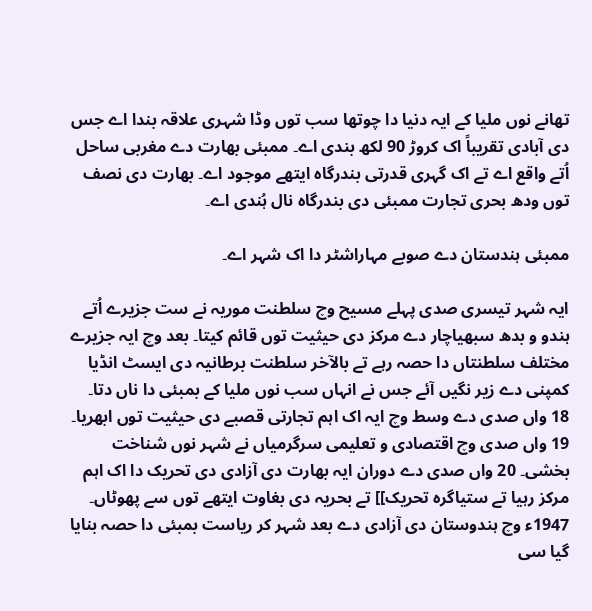تھانے نوں ملیا کے ایہ دنیا دا چوتھا سب توں وڈا شہری علاقہ بندا اے جس دی آبادی تقریباً اک کروڑ 90 لکھ بندی اے۔ ممبئی بھارت دے مغربی ساحل اُتے واقع اے تے اک گہری قدرتی بندرگاہ ایتھے موجود اے۔ بھارت دی نصف توں ودھ بحری تجارت ممبئی دی بندرگاہ نال ہُندی اے۔

ممبئی ہندستان دے صوبے مہاراشٹر دا اک شہر اے۔

ایہ شہر تیسری صدی پہلے مسیح وچ سلطنت موریہ نے ست جزیرے اُتے ہندو و بدھ سبھیاچار دے مرکز دی حیثیت توں قائم کیتا۔ بعد وچ ایہ جزیرے مختلف سلطنتاں دا حصہ رہے تے بالآخر سلطنت برطانیہ دی ایسٹ انڈیا کمپنی دے زیر نگيں آئے جس نے انہاں سب نوں ملیا کے بمبئی دا ناں دتا۔ 18 واں صدی دے وسط وچ ایہ اک اہم تجارتی قصبے دی حیثیت توں ابھریا۔ 19 واں صدی وچ اقتصادی و تعلیمی سرگرمیاں نے شہر نوں شناخت بخشی۔ 20 واں صدی دے دوران ایہ بھارت دی آزادی دی تحریک دا اک اہم مرکز رہیا تے ستیاگرہ تحریک]] تے بحریہ دی بغاوت ایتھے توں سے پھوٹاں۔ 1947ء وچ ہندوستان دی آزادی دے بعد شہر کر ریاست بمبئی دا حصہ بنایا گیا سی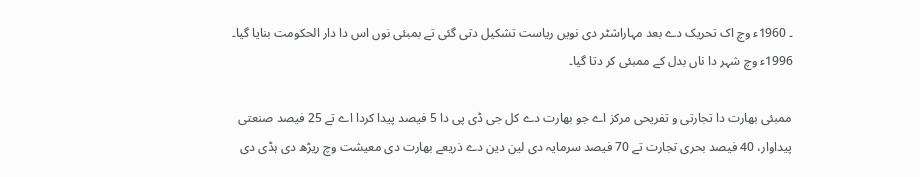۔ 1960ء وچ اک تحریک دے بعد مہاراشٹر دی نويں ریاست تشکیل دتی گئی تے بمبئی نوں اس دا دار الحکومت بنایا گیا۔ 1996ء وچ شہر دا ناں بدل کے ممبئی کر دتا گیا۔

ممبئی بھارت دا تجارتی و تفریحی مرکز اے جو بھارت دے کل جی ڈی پی دا 5 فیصد پیدا کردا اے تے 25 فیصد صنعتی پیداوار، 40 فیصد بحری تجارت تے 70 فیصد سرمایہ دی لین دین دے ذریعے بھارت دی معیشت وچ ریڑھ دی ہڈی دی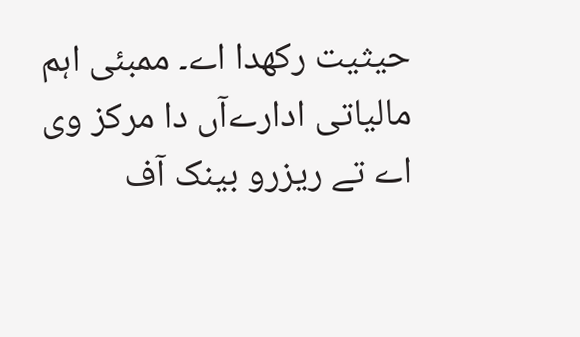حیثیت رکھدا اے۔ ممبئی اہم مالیاتی ادارےآں دا مرکز وی اے تے ریزرو بینک آف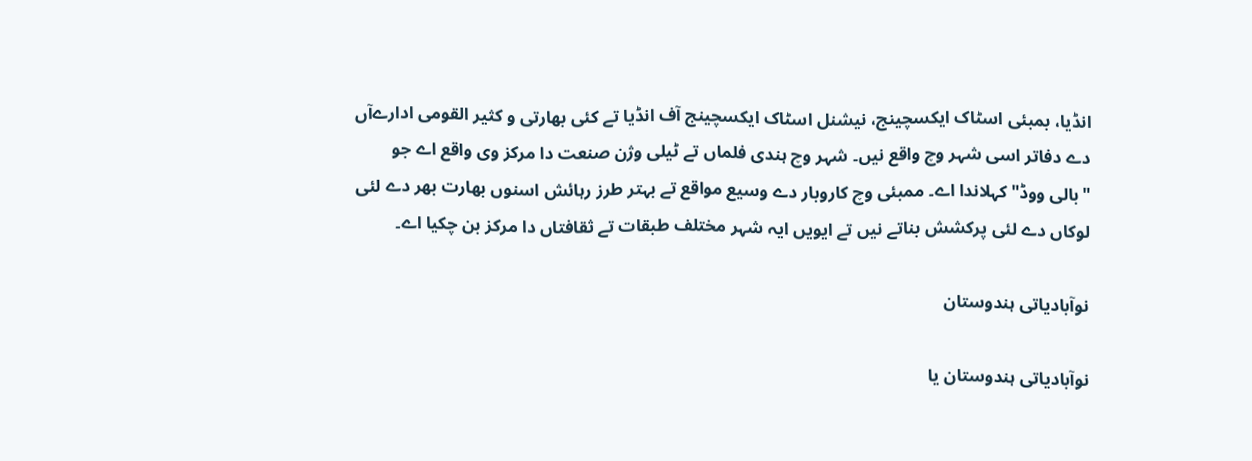انڈیا، بمبئی اسٹاک ایکسچینج، نیشنل اسٹاک ایکسچینج آف انڈیا تے کئی بھارتی و کثیر القومی ادارےآں دے دفاتر اسی شہر وچ واقع نيں۔ شہر وچ ہندی فلماں تے ٹیلی وژن صنعت دا مرکز وی واقع اے جو "بالی ووڈ" کہلاندا اے۔ ممبئی وچ کاروبار دے وسیع مواقع تے بہتر طرز رہائش اسنوں بھارت بھر دے لئی لوکاں دے لئی پرکشش بناتے نيں تے ایويں ایہ شہر مختلف طبقات تے ثقافتاں دا مرکز بن چکيا اے۔

نوآبادیاتی ہندوستان

نوآبادیاتی ہندوستان یا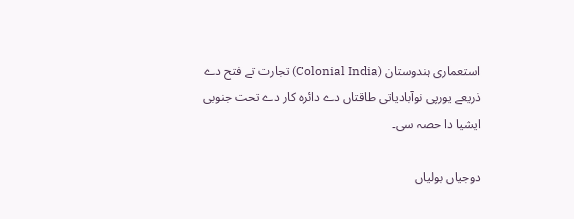استعماری ہندوستان (Colonial India) تجارت تے فتح دے ذریعے یورپی نوآبادیاتی طاقتاں دے دائرہ کار دے تحت جنوبی ایشیا دا حصہ سی۔

دوجیاں بولیاں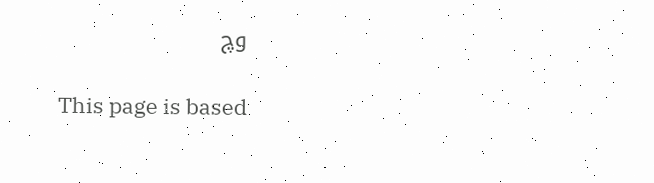وچ

This page is based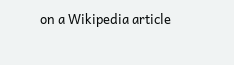on a Wikipedia article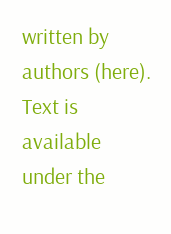written by authors (here).
Text is available under the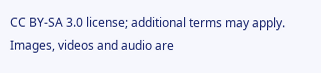CC BY-SA 3.0 license; additional terms may apply.
Images, videos and audio are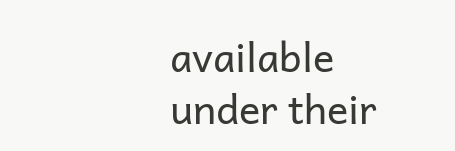available under their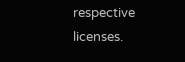respective licenses.